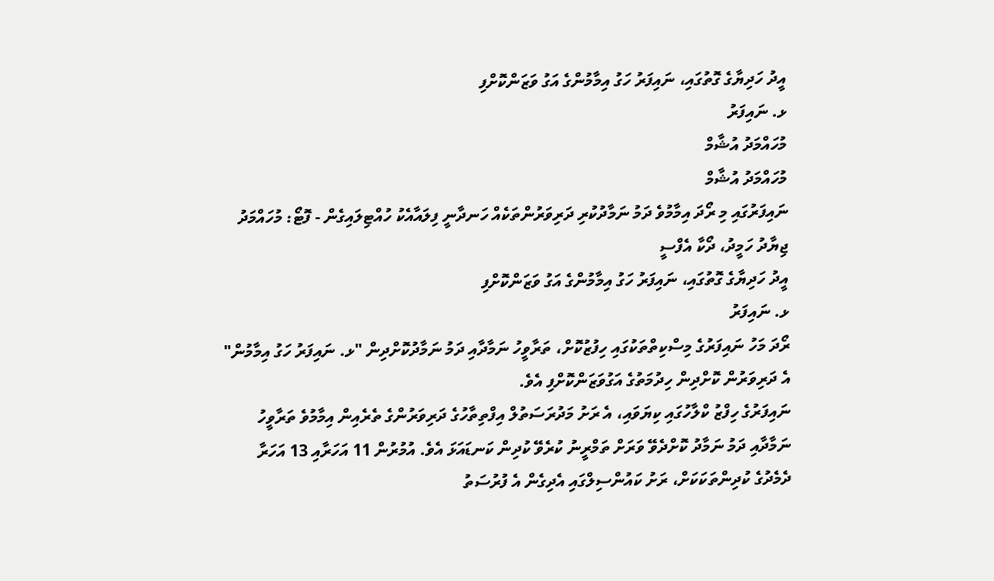އީދު ހަދިޔާގެ ގޮތުގައި، ނައިފަރު ހަގު އިމާމުންގެ އަގު ވަޒަންކޮށްފި
ޅ. ނައިފަރު
މުހައްމަދު އުޝާމް
މުހައްމަދު އުޝާމް
ނައިފަރުގައި މި ރޯދަ އިމާމުވެ ދަމު ނަމާދުކުރި ދަރިވަރުންތަކެއް ހަނދާނީ ފިލައާއެކު ހުއްޓިލައިގެން - ފޮޓޯ: މުހައްމަދު ޖިޔާދު ހަމީދު، ދޯކާ އެފްސީ
އީދު ހަދިޔާގެ ގޮތުގައި، ނައިފަރު ހަގު އިމާމުންގެ އަގު ވަޒަންކޮށްފި
ޅ. ނައިފަރު
ރޯދަ މަހު ނައިފަރުގެ މިސްކިތްތަކުގައި ހިފުޒުކޮށް، ތަރާވީހު ނަމާދާއި ދަމު ނަމާދުކޮށްދިން "ޅ. ނައިފަރު ހަގު އިމާމުން" އެ ދަރިވަރުން ކޮށްދިން ހިދުމަތުގެ އަގުވަޒަންކޮށްފި އެވެ.
ނައިފަރުގެ ހިފްޒު ކްލާހުގައި ކިޔަވައި، އެ ރަށު މަދުރަސަތުލް އިފްތިތާހުގެ ދަރިވަރުންގެ ތެރެއިން އިމާމުވެ ތަރާވީހު ނަމާދާއި ދަމު ނަމާދު ކޮށްދެވޭ ވަރަށް ތަމްރީނު ކުރެވޭ ކުދިން ކަނޑައަޅަ އެވެ. އުމުރުން 11 އަހަރާއި 13 އަހަރާ ދެމެދުގެ ކުދިންތަކަކަށް، ރަށު ކައުންސިލްގައި އެދިގެން އެ ފުރުސަތު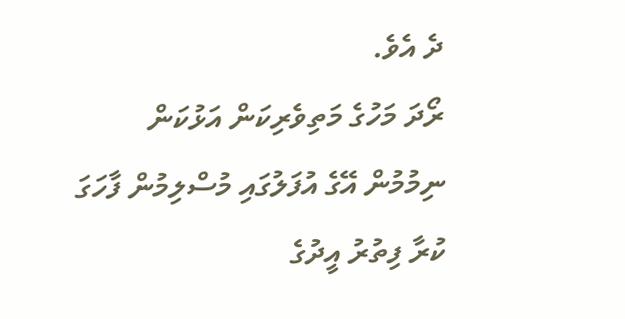ދެ އެވެ.
ރޯދަ މަހުގެ މަތިވެރިކަން އަޅުކަން ނިމުމުން އޭގެ އުފަލުގައި މުސްލިމުން ފާހަގަ ކުރާ ފިތުރު އީދުގެ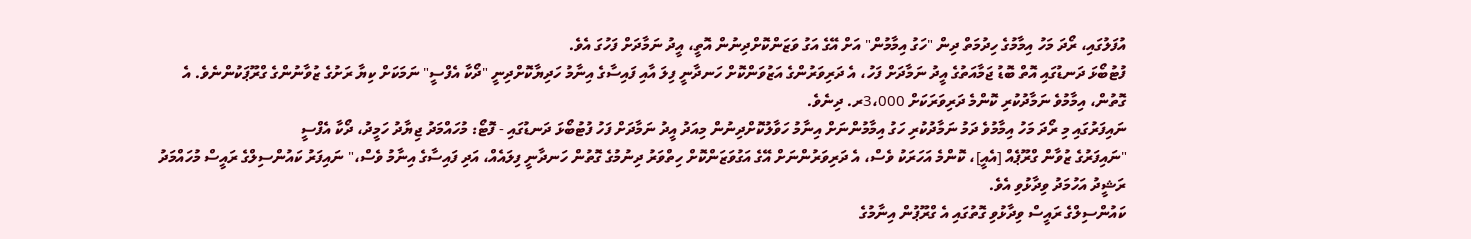އުފަލުގައި، ރޯދަ މަހު އިމާމުގެ ހިދުމަތް ދިން "ހަގު އިމާމުން" އަށް އޭގެ އަގު ވަޒަންކޮށްދިނުން އޮތީ، އީދު ނަމާދަށް ފަހުގަ އެވެ.
ފުޓުބޯޅަ ދަނޑުގައި އޮތް ބޮޑު ޖަމާއަތުގެ އީދު ނަމާދަށް ފަހު، އެ ދަރިވަރުންގެ އަޒުވަންކޮށް ހަނދާނީ ފިލަ އާއި ފައިސާގެ އިނާމު ހަދިޔާކޮށްދިނީ "ދޯކާ އެފްސީ" ނަމަކަށް ކިޔާ ރަށުގެ ޒުވާނުންގެ ގްރޫޕަކުންނެވެ. އެ ގޮތުން، އިމާމުވެ ނަމާދުކުރި ކޮންމެ ދަރިވަރަކަށް 3،000ރ. ދިނެވެ.
ނައިފަރުގައި މި ރޯދަ މަހު އިމާމުވެ ދަމު ނަމާދުކުރި ހަގު އިމާމުންނަށް އިނާމު ހަވާލުކޮށްދިނުން މިއަދު އީދު ނަމާދަށް ފަހު ފުޓުބޯޅަ ދަނޑުގައި - ފޮޓޯ: މުހައްމަދު ޖިޔާދު ހަމީދު، ދޯކާ އެފްސީ
"ނައިފަރުގެ ޒުވާން ގްރޫޕެއް [އެއީ]، ކޮންމެ އަހަރަކު ވެސް، އެ ދަރިވަރުންނަށް އޭގެ އަގުވަޒަންކޮށް ހިތްވަރު ދިނުމުގެ ގޮތުން ހަނދާނީ ފިލައެއް، އަދި ފައިސާގެ އިނާމު ވެސް،" ނައިފަރު ކައުންސިލްގެ ރައީސް މުހައްމަދު ރަޝީދު އަހުމަދު ވިދާޅުވި އެވެ.
ކައުންސިލްގެ ރައީސް ވިދާޅުވި ގޮތުގައި އެ ގްރޫޕުން އިނާމުގެ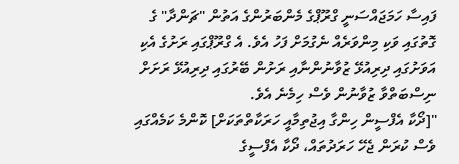ފައިސާ ހަމަޖައްސަނީ ގްރޫޕްގެ މެންބަރުންގެ އަތުން "ޗަންދާ" ގެ ގޮތުގައި ވަކި މިންވަރެއް ނެގުމަށް ފަހު އެވެ. އެ ގްރޫޕްގައި ރަށުގެ އެކި އަވަށުގައި ދިރިއުޅޭ ޒުވާނުންނާއި ރަށުން ބޭރުގައި ދިރިއުޅޭ ރަށަށް ނިސްބަތްވާ ޒުވާނުން ވެސް ހިމެނެ އެވެ.
"[ދޯކާ އެފްސީން ހިންގާ އިޖުތިމާއީ ހަރަކާތްތަކަށް] ކޮންމެ ކަމެއްގައި ވެސް ކުރަން ޖެހޭ ހަރަދުތައް، ދޯކާ އެފްސީގެ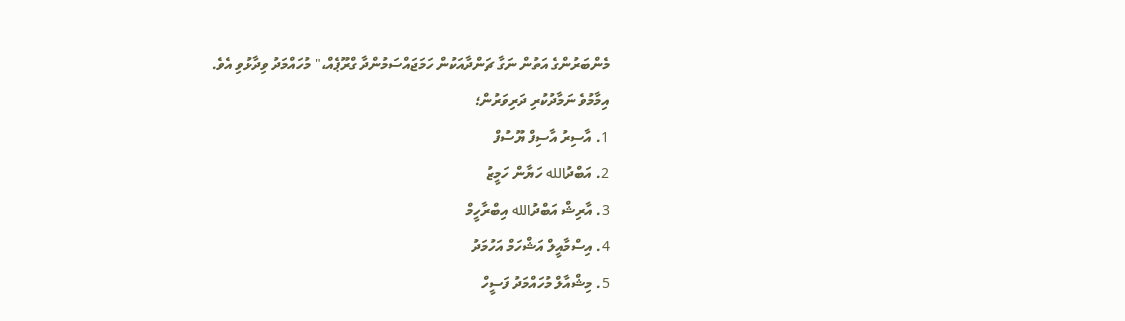މެންބަރުންގެ އަތުން ނަގާ ޗަންދާއަކުން ހަމަޖައްސަމުންދާ ގްރޫޕެއް،" މުހައްމަދު ވިދާޅުވި އެވެ.
އިމާމުވެ ނަމާދުކުރި ދަރިވަރުން؛
1. އާސިރު އާސިފް ޔޫސުފް
2. އަބްދުالله ހަޔާން ހަމީޒު
3. އާރިޝް އަބްދުالله އިބްރާހީމް
4. އިސްމާއީލް އަޝްހަމް އަހުމަދު
5. މިޝްއާލް މުހައްމަދު ފަސީހް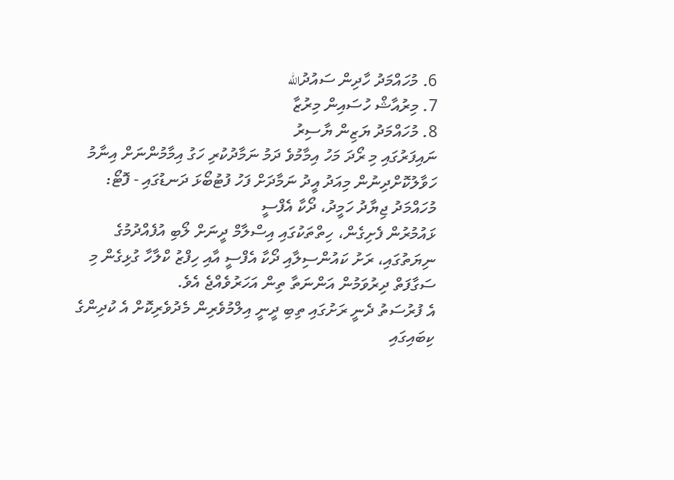6. މުހައްމަދު ހާދިން ސައުދުالله
7. މިރުއާޝް ހުސައިން މިރުޒާ
8. މުހައްމަދު ޔަޒިން ޔާސިރު
ނައިފަރުގައި މި ރޯދަ މަހު އިމާމުވެ ދަމު ނަމާދުކުރި ހަގު އިމާމުންނަށް އިނާމު ހަވާލުކޮށްދިނުން މިއަދު އީދު ނަމާދަށް ފަހު ފުޓުބޯޅަ ދަނޑުގައި - ފޮޓޯ: މުހައްމަދު ޖިޔާދު ހަމީދު، ދޯކާ އެފްސީ
ޅައުމުރުން ފެށިގެން، ހިތްތަކުގައި އިސްލާމް ދީނަށް ލޯބި އުފެއްދުމުގެ ނިޔަތުގައި، ރަށު ކައުންސިލާއި ދޯކާ އެފްސީ އާއި ހިފްޒު ކްލާހާ ގުޅިގެން މި ސަގާފަތް ދިރުވަމުން އަންނަތާ ތިން އަހަރުވެއްޖެ އެވެ.
އެ ފުރުސަތު ދެނީ ރަށުގައި ތިބި ދީނީ އިލްމުވެރިން މެދުވެރިކޮށް އެ ކުދިންގެ ކިބައިގައި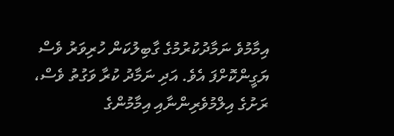އިމާމުވެ ނަމާދުކުރުމުގެ ގާބިލުކަން ހުރިވަރު ވެސް ޔަގީންކޮށްފަ އެވެ. އަދި ނަމާދު ކުރާ ވަގުތު ވެސް، ރަށުގެ އިލްމުވެރިންނާއި އިމާމުންގެ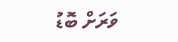ވަރަށް ބޮޑު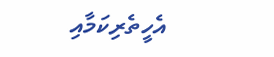އެހީތެރިކަމާއި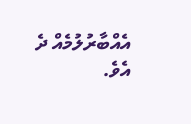އެއްބާރުލުމެއް ދެ އެވެ.